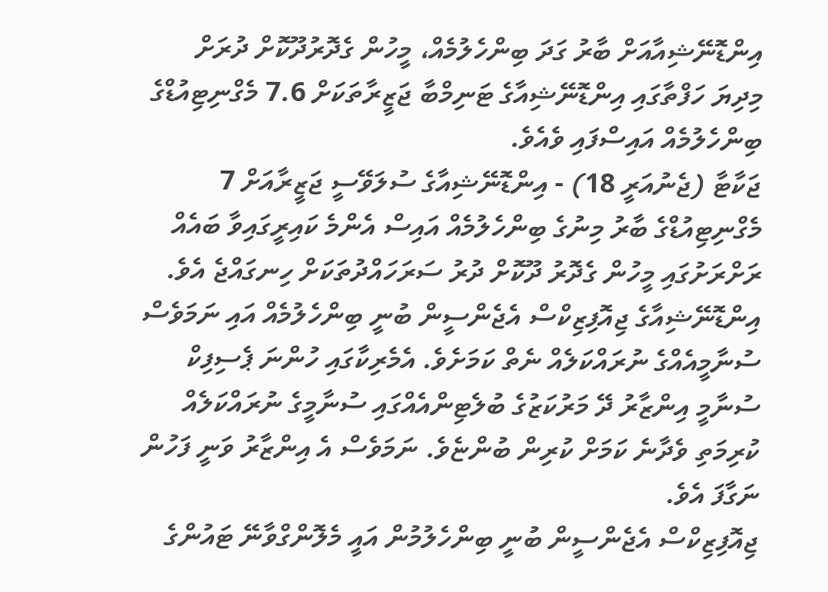އިންޑޮނޭޝިއާއަށް ބާރު ގަދަ ބިންހެލުމެއް، މީހުން ގެދޮރުދޫކޮށް ދުރަށް
މިދިޔަ ހަފްތާގައި އިންޑޮނޭޝިއާގެ ޓަނިމްބާ ޖަޒީރާތަކަށް 7.6 މެގްނިޓިއުޑްގެ ބިންހެލުމެއް އައިސްފައި ވެއެވެ.
ޖަކާޓާ (ޖެނުއަރީ 18) - އިންޑޮނޭޝިއާގެ ސުލަވޭސީ ޖަޒީރާއަށް 7 މެގްނިޓިއުޑްގެ ބާރު މިނުގެ ބިންހެލުމެއް އައިސް އެންމެ ކައިރީގައިވާ ބައެއް ރަށްރަށުގައި މީހުން ގެދޮރު ދޫކޮށް ދުރު ސަރަހައްދުތަކަށް ހިނގައްޖެ އެވެ.
އިންޑޮނޭޝިއާގެ ޖިއޮފިޒިކްސް އެޖެންސީން ބުނީ ބިންހެލުމެއް އައި ނަމަވެސް ސުނާމީއެއްގެ ނުރައްކަލެއް ނެތް ކަމަށެވެ. އެމެރިކާގައި ހުންނަ ޕެސިފިކް ސުނާމީ އިންޒާރު ދޭ މަރުކަޒުގެ ބުލެޓިންއެއްގައި ސުނާމީގެ ނުރައްކަލެއް ކުރިމަތި ވެދާނެ ކަމަށް ކުރިން ބުންޏެވެ. ނަމަވެސް އެ އިންޒާރު ވަނީ ފަހުން ނަގާފަ އެވެ.
ޖިއޮފިޒިކްސް އެޖެންސީން ބުނީ ބިންހެލުމުން އައީ މެލޮންގްވާނޭ ޓައުންގެ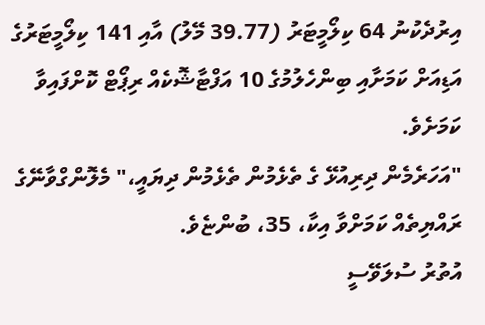އިރުދެކުނު 64 ކިލޯމީޓަރު (39.77 މޭލު) އާއި 141 ކިލޯމީޓަރުގެ އަޑިއަށް ކަމަށާއި ބިންހެލުމުގެ 10 އަފްޓާޝޮކެއް ރިޕޯޓް ކޮށްފައިވާ ކަމަށެވެ.
"އަހަރެމެން ދިރިއުޅޭ ގެ ތެޅެމުން ތެޅެމުން ދިޔައީ،" މެލޮންގްވާނޭގެ ރައްޔިތެއް ކަމަށްވާ އިކާ، 35، ބުންޏެވެ.
އުތުރު ސުލަވޭސީ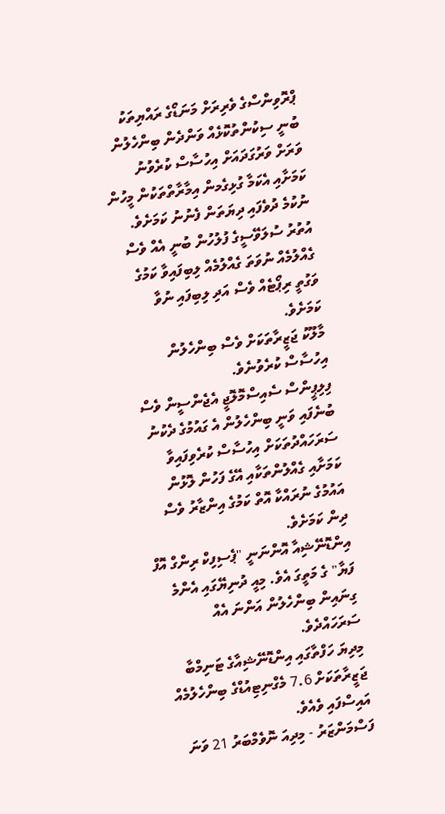ޕްރޮވިންސްގެ ވެރިރަށް މަނަޑޯގެ ރައްޔިތަކު ބުނީ ސިކުންތުކޮޅެއް ވަންދެން ބިންހެލުން ވަރަށް ވަރުގަދައަށް އިހުސާސް ކުރެވުނު ކަމަށާއި އެކަމާ ގުޅިގެމން އިމާރާތްތަކުން މީހުން  ނުކުމެ ދުވެފައި ދިޔަތަން ފެނުނު ކަމަށެވެ.
އުތުރު ސުލަވޭސީގެ ފުލުހުން ބުނީ އެއް ވެސް ގެއްލުމެއް ނުވަތަ ގެއްލުމެއް ލިބިފައިވާ ކަމުގެ ވަގުތީ ރިޕޯޓެއް ވެސް އަދި ލިބިފައި ނުވާ ކަމަށެވެ.
މާލޫކު ޖަޒީރާތަކަށް ވެސް ބިންހެލުން އިހުސާސް ކުރެވުނެވެ.
ފިލިޕީންސް ސެއިސްމޮލޮޖީ އެޖެންސީން ވެސް ބުނެފައި ވަނީ ބިންހެލުން އެ ގައުމުގެ ދެކުނު ސަރަހައްދުތަކަށް އިހުސާސް ކުރެވިފައިވާ ކަމަށާއި ގެއްލުންތަކާއި އޭގެ ފަހުން ލޮޅުން އައުމުގެ ނުރައްކާ އޮތް ކަމުގެ އިންޒާރު ވެސް ދިން ކަމަށެވެ.
އިންޑޮނޭޝިއާ އޮންނަނީ "ޕެސިފިކް ރިންގް އޮފް ފަޔާ" ގެ މަތީގަ އެވެ. މިއީ ދުނިޔޭގައި އެންމެ ގިނައިން ބިންހެލުން އަންނަ އެއް ސަރަހައްދެވެ.
މިދިޔަ ހަފްތާގައި އިންޑޮނޭޝިއާގެ ޓަނިމްބާ ޖަޒީރާތަކަށް 7.6 މެގްނިޓިއުޑްގެ ބިންހެލުމެއް އައިސްފައި ވެއެވެ.
ފަސްމަންޒަރު - މިދިއަ ނޮވެމްބަރު 21 ވަނަ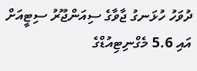ދުވަހު ހުޅަނގު ޖާވާގެ ސިއަންޖޫރު ސިޓީއަށް އައި 5.6 މެގްނިޓިއުޑްގެ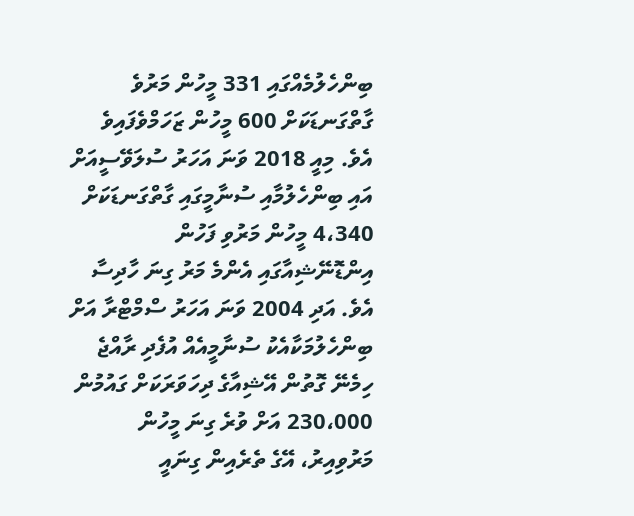ބިންހެލުމެއްގައި 331 މީހުން މަރުވެ ގާތްގަނޑަކަށް 600 މީހުން ޒަހަމްވެފައިވެ އެވެ. މިއީ 2018 ވަނަ އަހަރު ސުލަވޭސީއަށް އައި ބިންހެލުމާއި ސުނާމީގައި ގާތްގަނޑަކަށް 4،340 މީހުން މަރުވި ފަހުން އިންޑޮނޭޝިއާގައި އެންމެ މަރު ގިނަ ހާދިސާ އެވެ. އަދި 2004 ވަނަ އަހަރު ސްމްޓްރާ އަށް ބިންހެލުމަކާއެކު ސުނާމީއެއް އުފެދި ރާއްޖެ ހިމެނޭ ގޮތުން އޭޝިއާގެ ދިހަވަރަކަށް ގައުމުން 230،000 އަށް ވުރެ ގިނަ މީހުން މަރުވިއިރު، އޭގެ ތެރެއިން ގިނައީ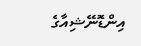އިންޑޮނޭޝިއާގެ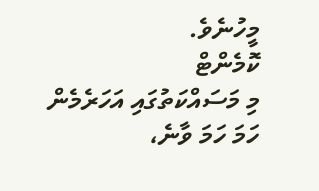މީހުނެވެ.
ކޮމެންޓް
މި މަސައްކަތުގައި އަހަރެމެން ހަމަ ހަމަ ވާނެ،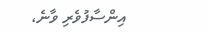އިންސާފުވެރި ވާނެ،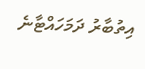އިތުބާރު ދަމަހައްޓާނެ